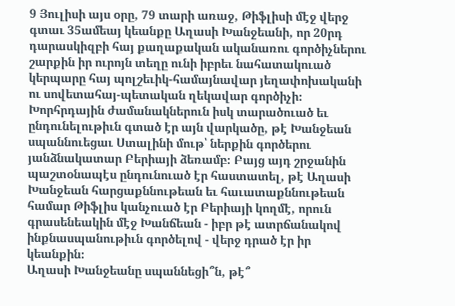9 Յուլիսի այս օրը, 79 տարի առաջ, Թիֆլիսի մէջ վերջ գտաւ 35ամեայ կեանքը Աղասի Խանջեանի, որ 20րդ դարասկիզբի հայ քաղաքական ականառու գործիչներու շարքին իր ուրոյն տեղը ունի իբրեւ նահատակուած կերպարը հայ պոլշեւիկ-համայնավար յեղափոխականի ու սովետահայ-պետական ղեկավար գործիչի։
Խորհրդային ժամանակներուն իսկ տարածուած եւ ընդունելութիւն գտած էր այն վարկածը, թէ Խանջեան սպաննուեցաւ Ստալինի մութ՝ ներքին գործերու յանձնակատար Բերիայի ձեռամբ։ Բայց այդ շրջանին պաշտօնապէս ընդունուած էր հաստատել, թէ Աղասի Խանջեան հարցաքննութեան եւ հաւատաքննութեան համար Թիֆլիս կանչուած էր Բերիայի կողմէ, որուն գրասենեակին մէջ Խանճեան - իբր թէ ատրճանակով ինքնասպանութիւն գործելով - վերջ դրած էր իր կեանքին։
Աղասի Խանջեանը սպաննեցի՞ն, թէ՞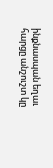ինքնասպան եղաւ հարցը անշուշտ կը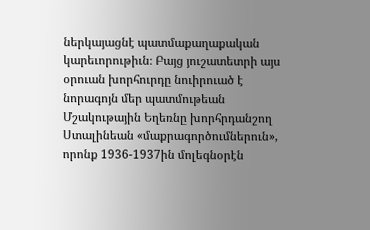ներկայացնէ պատմաքաղաքական կարեւորութիւն։ Բայց յուշատետրի այս օրուան խորհուրդը նուիրուած է նորագոյն մեր պատմութեան Մշակութային Եղեռնը խորհրդանշող Ստալինեան «մաքրագործումներուն», որոնք 1936-1937ին մոլեգնօրէն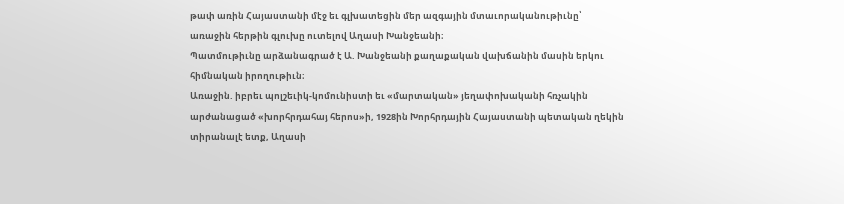թափ առին Հայաստանի մէջ եւ գլխատեցին մեր ազգային մտաւորականութիւնը՝ առաջին հերթին գլուխը ուտելով Աղասի Խանջեանի։
Պատմութիւնը արձանագրած է Ա. Խանջեանի քաղաքական վախճանին մասին երկու հիմնական իրողութիւն։
Առաջին. իբրեւ պոլշեւիկ-կոմունիստի եւ «մարտական» յեղափոխականի հռչակին արժանացած «խորհրդահայ հերոս»ի, 1928ին Խորհրդային Հայաստանի պետական ղեկին տիրանալէ ետք, Աղասի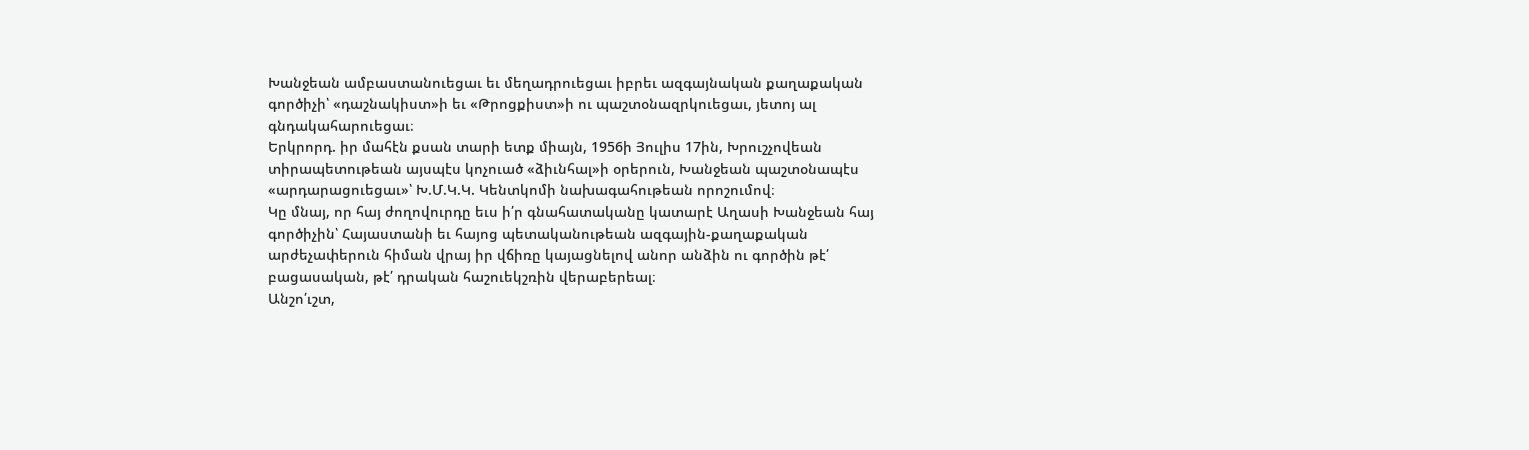Խանջեան ամբաստանուեցաւ եւ մեղադրուեցաւ իբրեւ ազգայնական քաղաքական գործիչի՝ «դաշնակիստ»ի եւ «Թրոցքիստ»ի ու պաշտօնազրկուեցաւ, յետոյ ալ գնդակահարուեցաւ։
Երկրորդ. իր մահէն քսան տարի ետք միայն, 1956ի Յուլիս 17ին, Խրուշչովեան տիրապետութեան այսպէս կոչուած «ձիւնհալ»ի օրերուն, Խանջեան պաշտօնապէս «արդարացուեցաւ»՝ Խ.Մ.Կ.Կ. Կենտկոմի նախագահութեան որոշումով։
Կը մնայ, որ հայ ժողովուրդը եւս ի՛ր գնահատականը կատարէ Աղասի Խանջեան հայ գործիչին՝ Հայաստանի եւ հայոց պետականութեան ազգային-քաղաքական արժեչափերուն հիման վրայ իր վճիռը կայացնելով անոր անձին ու գործին թէ՛ բացասական, թէ՛ դրական հաշուեկշռին վերաբերեալ։
Անշո՛ւշտ,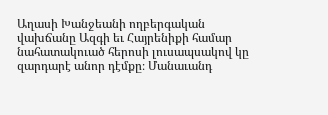Աղասի Խանջեանի ողբերգական վախճանը Ազգի եւ Հայրենիքի համար նահատակուած հերոսի լուսապսակով կը զարդարէ անոր դէմքը։ Մանաւանդ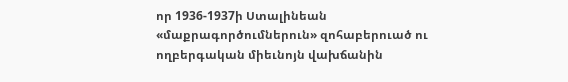որ 1936-1937ի Ստալինեան «մաքրագործումներուն» զոհաբերուած ու ողբերգական միեւնոյն վախճանին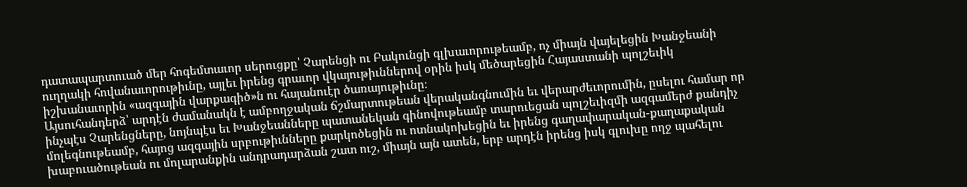դատապարտուած մեր հոգեմտաւոր սերուցքը՝ Չարենցի ու Բակունցի գլխաւորութեամբ, ոչ միայն վայելեցին Խանջեանի ուղղակի հովանաւորութիւնը, այլեւ իրենց գրաւոր վկայութիւններով օրին իսկ մեծարեցին Հայաստանի պոլշեւիկ իշխանաւորին «ազգային վարքագիծ»ն ու հայանուէր ծառայութիւնը։
Այսուհանդերձ՝ արդէն ժամանակն է ամբողջական ճշմարտութեան վերականգնումին եւ վերարժեւորումին, ըսելու համար որ ինչպէս Չարենցները, նոյնպէս եւ Խանջեանները պատանեկան գինովութեամբ տարուեցան պոլշեւիզմի ազգամերժ քանդիչ մոլեգնութեամբ, հայոց ազգային սրբութիւնները քարկոծեցին ու ոտնակոխեցին եւ իրենց գաղափարական-քաղաքական խաբուածութեան ու մոլարանքին անդրադարձան շատ ուշ, միայն այն ատեն, երբ արդէն իրենց իսկ գլուխը ողջ պահելու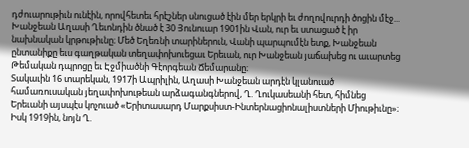դժուարութիւն ունէին, որովհետեւ հրէշներ սնուցած էին մեր երկրի եւ ժողովուրդի ծոցին մէջ...
Խանջեան Աղասի Ղեւոնդին ծնած է 30 Յունուար 1901ին Վան, ուր եւ ստացած է իր նախնական կրթութիւնը։ Մեծ Եղեռնի տարիներուն, Վանի պարպումէն ետք, Խանջեան ընտանիքը եւս գաղթական տեղափոխուեցաւ Երեւան, ուր Խանջեան յաճախեց ու աւարտեց Թեմական դպրոցը եւ Էջմիածնի Գէորգեան Ճեմարանը։
Տակաւին 16 տարեկան, 1917ի Ապրիլին, Աղասի Խանջեան արդէն կլանուած համառուսական յեղափոխութեան արձագանգներով, Ղ. Ղուկասեանի հետ, հիմնեց Երեւանի այսպէս կոչուած «Երիտասարդ Մարքսիստ-Ինտերնացիոնալիստների Միութիւնը»։ Իսկ 1919ին, նոյն Ղ.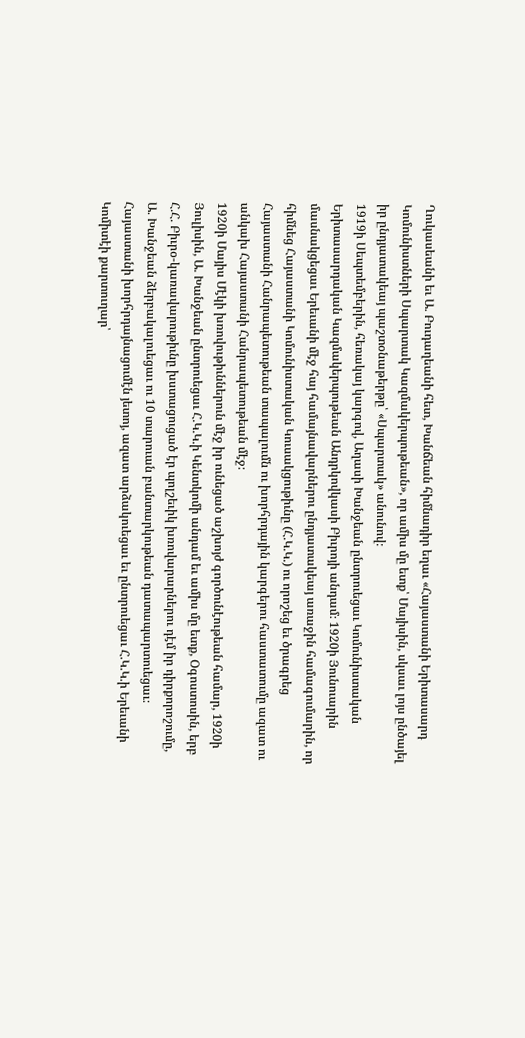Ղուկասեանի եւ Ա. Բուդաղեանի հետ, Խանճեան հիմնադիր եղաւ «Հայաստանի Երիտասարդ Կոմունիստների Սպարտակ Կազմակերպութեան», որ ամիս մը ետք՝ Մայիսին, սկսաւ լոյս ընծայել իր ընդյատակեայ պաշտօնաթերթը՝ «Սպարտակ» անունով։
1919ի Սեպտեմբերին, հեռակայ կարգով, Աղասի Խանջեան ընտրուեցաւ Կոմունիստական Երիտասարդական Կազմակերպութեան Անդրկովկասի Բիւրոյի անդամ։ 1920ի Յունուարին մասնակցեցաւ Երեւանի մէջ հայ համայնավարներու ընդյատակեայ առաջին համագումարին, որ հիմնեց Հայաստանի Կոմունիստական Կուսակցութիւնը (Հ.Կ.Կ.) ու որոշեց եւ ծրագրեց Հայաստանի Հանրապետութեան տապալումն ու խորհրդային կարգերու հաստատումը ազատ ու անկախ Հայաստանի Հանրապետութեան մէջ։
1920ի Մայիս Մէկի խռովութիւններուն մէջ իր ունեցած աշխոյժ գործունէութեան համար, 1920ի Յուլիսին, Ա. Խանջեան ընտրուեցաւ Հ.Կ.Կ.ի Կենտկոմի անդամ եւ ամիս մը ետք, Օգոստոսին, երբ Հ.Հ. Բիւրօ-կառավարութիւնը խստացուցած էր պոլշեւիկ խռովարարներու դէմ իր դիրքորոշումը, Ա. Խանջեան ձերբակալուեցաւ ու 10 տարուան բանտարկութեան դատապարտուեցաւ։
Հայաստանի խորհրդայնացումէն յետոյ, ազատ արձակուեցաւ եւ ընտրուեցաւ Հ.Կ.Կ.ի Երեւանի Կոմիտէի քարտուղար՝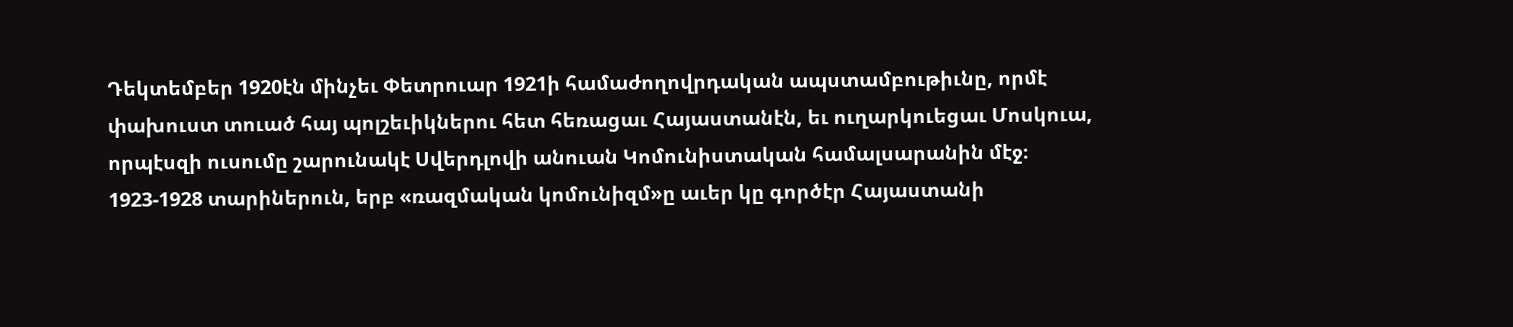Դեկտեմբեր 1920էն մինչեւ Փետրուար 1921ի համաժողովրդական ապստամբութիւնը, որմէ փախուստ տուած հայ պոլշեւիկներու հետ հեռացաւ Հայաստանէն, եւ ուղարկուեցաւ Մոսկուա, որպէսզի ուսումը շարունակէ Սվերդլովի անուան Կոմունիստական համալսարանին մէջ։
1923-1928 տարիներուն, երբ «ռազմական կոմունիզմ»ը աւեր կը գործէր Հայաստանի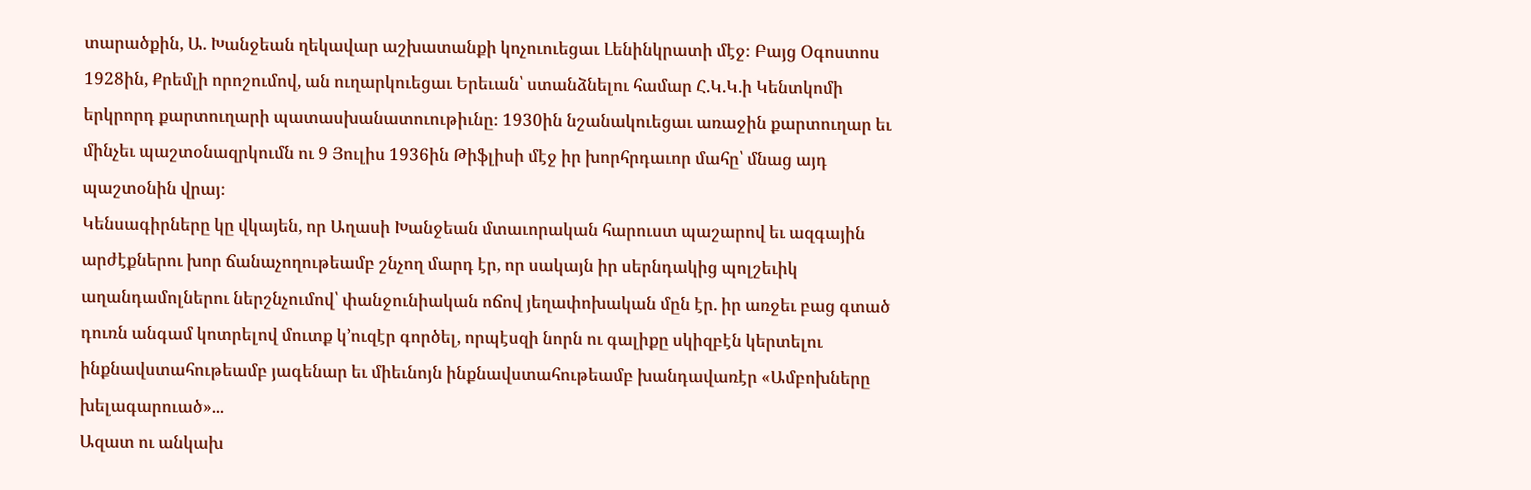տարածքին, Ա. Խանջեան ղեկավար աշխատանքի կոչուուեցաւ Լենինկրատի մէջ։ Բայց Օգոստոս 1928ին, Քրեմլի որոշումով, ան ուղարկուեցաւ Երեւան՝ ստանձնելու համար Հ.Կ.Կ.ի Կենտկոմի երկրորդ քարտուղարի պատասխանատուութիւնը։ 1930ին նշանակուեցաւ առաջին քարտուղար եւ մինչեւ պաշտօնազրկումն ու 9 Յուլիս 1936ին Թիֆլիսի մէջ իր խորհրդաւոր մահը՝ մնաց այդ պաշտօնին վրայ։
Կենսագիրները կը վկայեն, որ Աղասի Խանջեան մտաւորական հարուստ պաշարով եւ ազգային արժէքներու խոր ճանաչողութեամբ շնչող մարդ էր, որ սակայն իր սերնդակից պոլշեւիկ աղանդամոլներու ներշնչումով՝ փանջունիական ոճով յեղափոխական մըն էր. իր առջեւ բաց գտած դուռն անգամ կոտրելով մուտք կ’ուզէր գործել, որպէսզի նորն ու գալիքը սկիզբէն կերտելու ինքնավստահութեամբ յագենար եւ միեւնոյն ինքնավստահութեամբ խանդավառէր «Ամբոխները խելագարուած»...
Ազատ ու անկախ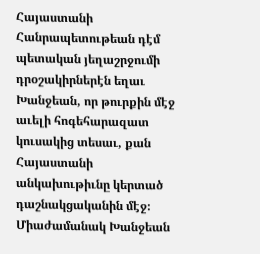Հայաստանի Հանրապետութեան դէմ պետական յեղաշրջումի դրօշակիրներէն եղաւ Խանջեան, որ թուրքին մէջ աւելի հոգեհարազատ կուսակից տեսաւ, քան Հայաստանի անկախութիւնը կերտած դաշնակցականին մէջ։
Միաժամանակ Խանջեան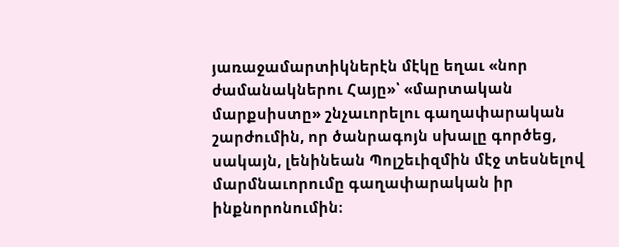յառաջամարտիկներէն մէկը եղաւ «նոր ժամանակներու Հայը»՝ «մարտական մարքսիստը» շնչաւորելու գաղափարական շարժումին, որ ծանրագոյն սխալը գործեց, սակայն, լենինեան Պոլշեւիզմին մէջ տեսնելով մարմնաւորումը գաղափարական իր ինքնորոնումին։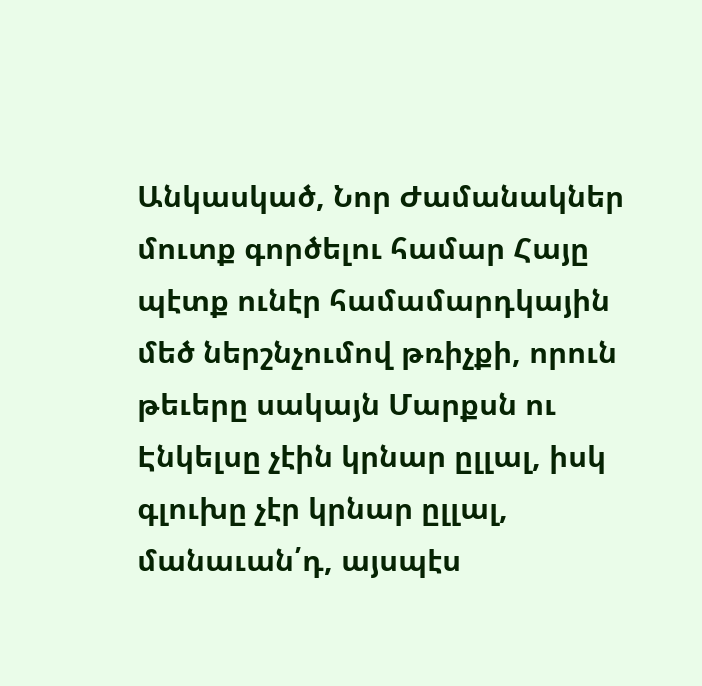Անկասկած, Նոր Ժամանակներ մուտք գործելու համար Հայը պէտք ունէր համամարդկային մեծ ներշնչումով թռիչքի, որուն թեւերը սակայն Մարքսն ու Էնկելսը չէին կրնար ըլլալ, իսկ գլուխը չէր կրնար ըլլալ, մանաւան՛դ, այսպէս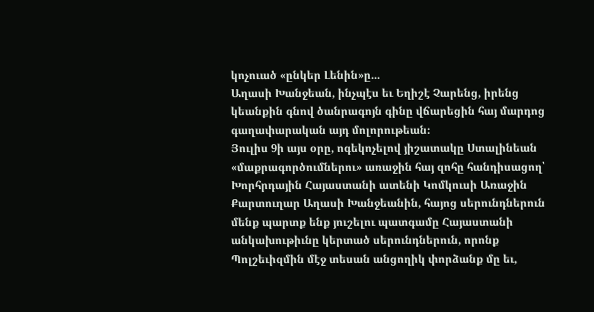կոչուած «ընկեր Լենին»ը...
Աղասի Խանջեան, ինչպէս եւ Եղիշէ Չարենց, իրենց կեանքին գնով ծանրագոյն գինը վճարեցին հայ մարդոց գաղափարական այդ մոլորութեան։
Յուլիս 9ի այս օրը, ոգեկոչելով յիշատակը Ստալինեան «մաքրագործումներու» առաջին հայ զոհը հանդիսացող՝ Խորհրդային Հայաստանի ատենի Կոմկուսի Առաջին Քարտուղար Աղասի Խանջեանին, հայոց սերունդներուն մենք պարտք ենք յուշելու պատգամը Հայաստանի անկախութիւնը կերտած սերունդներուն, որոնք Պոլշեւիզմին մէջ տեսան անցողիկ փորձանք մը եւ,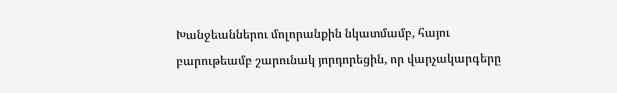Խանջեաններու մոլորանքին նկատմամբ, հայու բարութեամբ շարունակ յորդորեցին, որ վարչակարգերը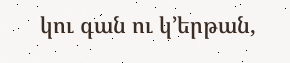կու գան ու կ’երթան,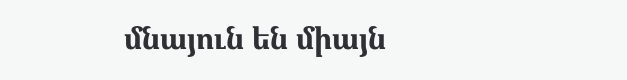մնայուն են միայն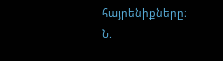հայրենիքները։
Ն.